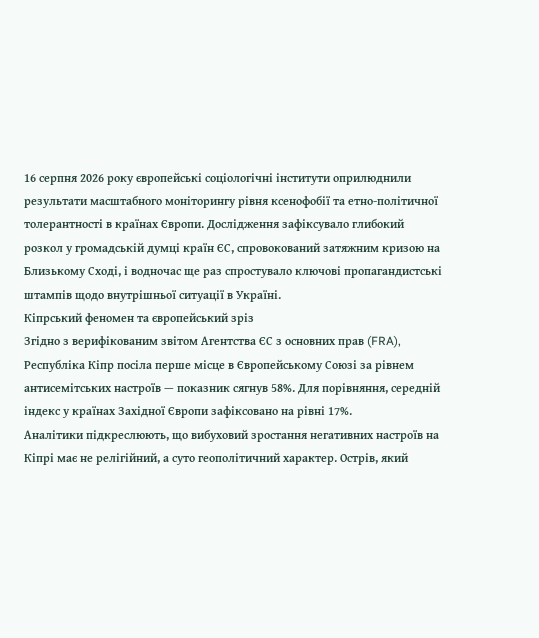16 серпня 2026 року європейські соціологічні інститути оприлюднили результати масштабного моніторингу рівня ксенофобії та етно-політичної толерантності в країнах Європи. Дослідження зафіксувало глибокий розкол у громадській думці країн ЄС, спровокований затяжним кризою на Близькому Сході, і водночас ще раз спростувало ключові пропагандистські штампів щодо внутрішньої ситуації в Україні.
Кіпрський феномен та європейський зріз
Згідно з верифікованим звітом Агентства ЄС з основних прав (FRA), Республіка Кіпр посіла перше місце в Європейському Союзі за рівнем антисемітських настроїв — показник сягнув 58%. Для порівняння, середній індекс у країнах Західної Європи зафіксовано на рівні 17%.
Аналітики підкреслюють, що вибуховий зростання негативних настроїв на Кіпрі має не релігійний, а суто геополітичний характер. Острів, який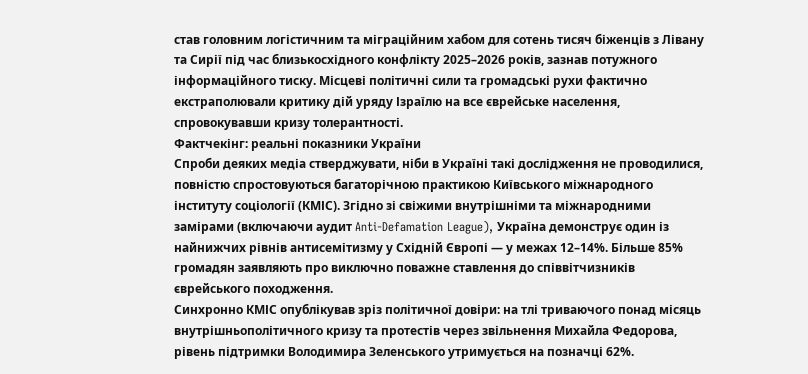став головним логістичним та міграційним хабом для сотень тисяч біженців з Лівану та Сирії під час близькосхідного конфлікту 2025–2026 років, зазнав потужного інформаційного тиску. Місцеві політичні сили та громадські рухи фактично екстраполювали критику дій уряду Ізраїлю на все єврейське населення, спровокувавши кризу толерантності.
Фактчекінг: реальні показники України
Спроби деяких медіа стверджувати, ніби в Україні такі дослідження не проводилися, повністю спростовуються багаторічною практикою Київського міжнародного інституту соціології (КМІС). Згідно зі свіжими внутрішніми та міжнародними замірами (включаючи аудит Anti-Defamation League), Україна демонструє один із найнижчих рівнів антисемітизму у Східній Європі — у межах 12–14%. Більше 85% громадян заявляють про виключно поважне ставлення до співвітчизників єврейського походження.
Синхронно КМІС опублікував зріз політичної довіри: на тлі триваючого понад місяць внутрішньополітичного кризу та протестів через звільнення Михайла Федорова, рівень підтримки Володимира Зеленського утримується на позначці 62%.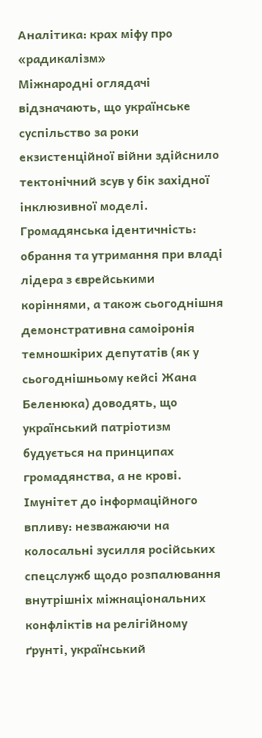Аналітика: крах міфу про «радикалізм»
Міжнародні оглядачі відзначають, що українське суспільство за роки екзистенційної війни здійснило тектонічний зсув у бік західної інклюзивної моделі. Громадянська ідентичність: обрання та утримання при владі лідера з єврейськими коріннями, а також сьогоднішня демонстративна самоіронія темношкірих депутатів (як у сьогоднішньому кейсі Жана Беленюка) доводять, що український патріотизм будується на принципах громадянства, а не крові.
Імунітет до інформаційного впливу: незважаючи на колосальні зусилля російських спецслужб щодо розпалювання внутрішніх міжнаціональних конфліктів на релігійному ґрунті, український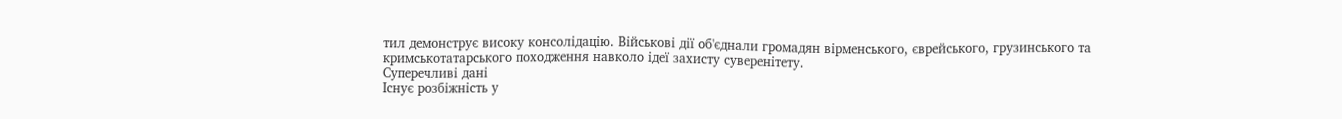тил демонструє високу консолідацію. Військові дії об'єднали громадян вірменського, єврейського, грузинського та кримськотатарського походження навколо ідеї захисту суверенітету.
Суперечливі дані
Існує розбіжність у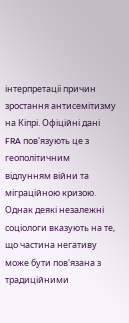інтерпретації причин зростання антисемітизму на Кіпрі. Офіційні дані FRA пов'язують це з геополітичним відлунням війни та міграційною кризою. Однак деякі незалежні соціологи вказують на те, що частина негативу може бути пов'язана з традиційними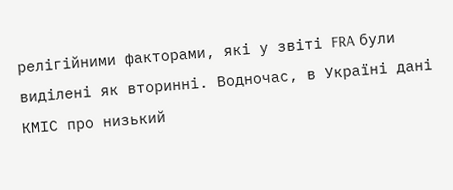релігійними факторами, які у звіті FRA були виділені як вторинні. Водночас, в Україні дані КМІС про низький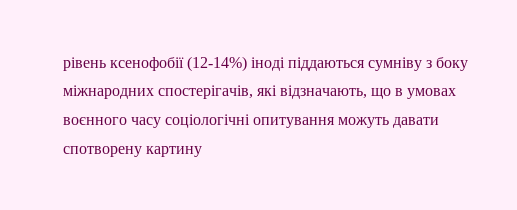рівень ксенофобії (12-14%) іноді піддаються сумніву з боку міжнародних спостерігачів, які відзначають, що в умовах воєнного часу соціологічні опитування можуть давати спотворену картину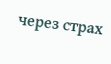через страх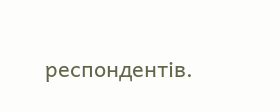респондентів.